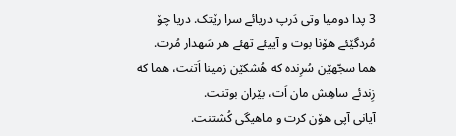3 پدا دومیا وتی دَرپ دریائے سرا رێتک. دریا چۆ مُردگێئے هۆنا بوت و آییئے تهئے هر سَهدار مُرت.
هما سجّهێن سُرِنده که هُشکێن زمینا اَتنت، هما که زِندئے ساهِش مان اَت، بێران بوتنت.
آیانی آپی هۆن کرت و ماهیگی کُشتنت.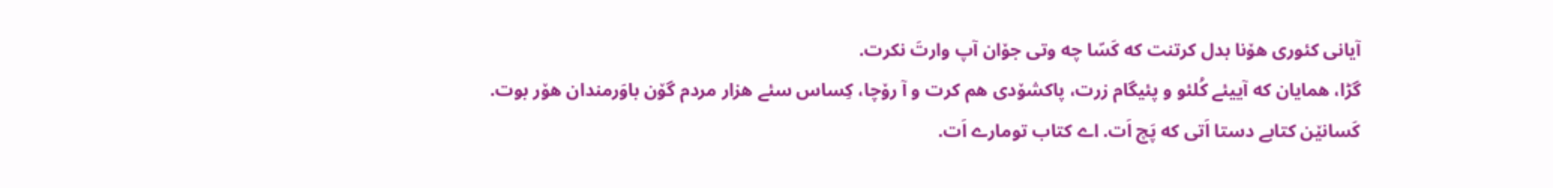آیانی کئوری هۆنا بدل کرتنت که کَسّا چه وتی جۆان آپ وارتَ نکرت.
گڑا، همایان که آییئے کُلئو و پئیگام زرت، پاکشۆدی هم کرت و آ رۆچا، کِساس سئے هزار مردم گۆن باوَرمندان هۆر بوت.
کَسانێن کتابے دستا اَتی که پَچ اَت. اے کتاب تومارے اَت.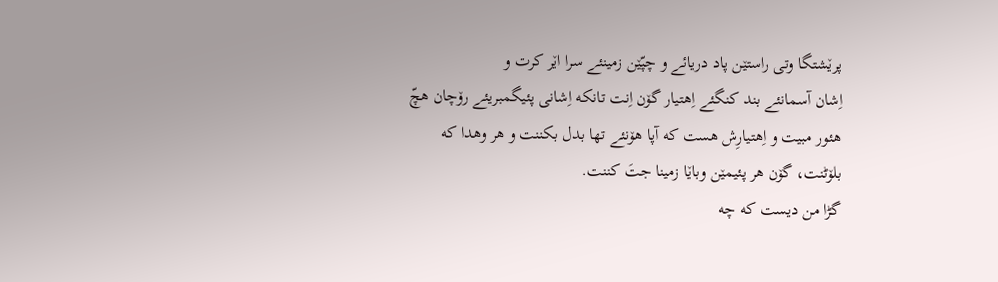پرێشتگا وتی راستێن پاد دریائے و چپّێن زمینئے سرا اێر کرت و
اِشان آسمانئے بند کنگئے اِهتیار گۆن اِنت تانکه اِشانی پئیگمبریئے رۆچان هچّ هئور مبیت و اِهتیارِش هست که آپا هۆنئے تها بدل بکننت و هر وهدا که بلۆٹنت، گۆن هر پئیمێن وباێا زمینا جتَ کننت.
گڑا من دیست که چه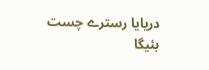دریایا رسترے چست بئیگا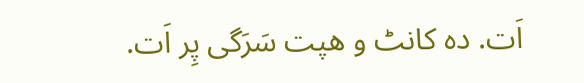اَت. ده کانٹ و هپت سَرَگی پِر اَت.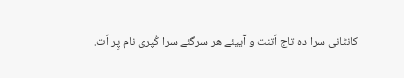کانٹانی سرا ده تاج اَتنت و آییئے هر سرگئے سرا کُپری نام پِر اَت.